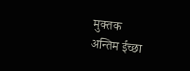मुक्तक
अन्तिम ईच्छा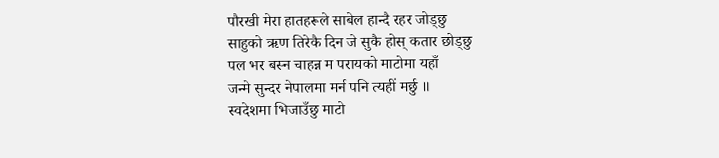पौरखी मेरा हातहरूले साबेल हान्दै रहर जोड्छु
साहुको ऋण तिरेकै दिन जे सुकै होस् कतार छोड्छु
पल भर बस्न चाहन्न म परायको माटोमा यहाँ
जन्मे सुन्दर नेपालमा मर्न पनि त्यहीं मर्छु ॥
स्वदेशमा भिजाउँछु माटो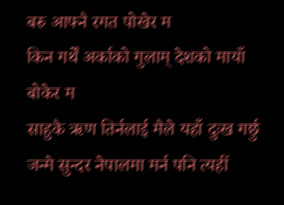बरु आफ्नै रगत पोखेर म
किन गर्थें अर्काको गुलाम् देशको मायाँ बोकेर म
साहुकै ऋण तिर्नलाई मैले यहाँ दुःख गर्छु
जन्मे सुन्दर नेपालमा मर्न पनि त्यहीं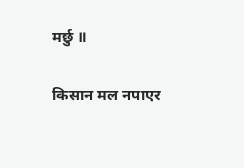मर्छु ॥

किसान मल नपाएर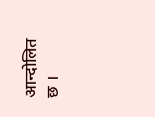आन्दोलित छ ।